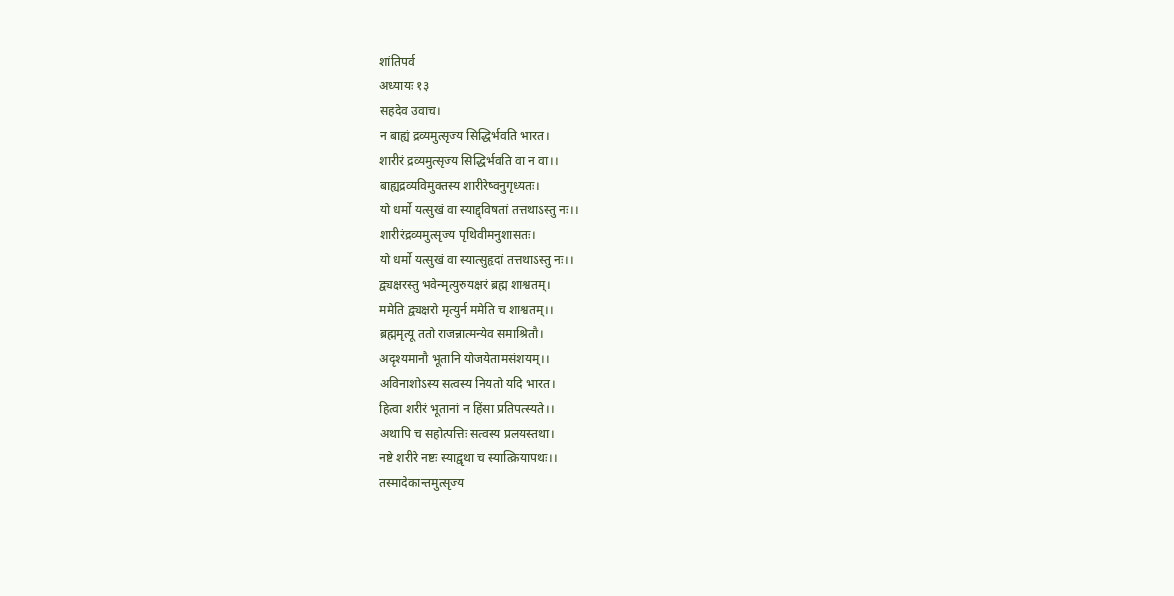शांतिपर्व
अध्यायः १३
सहदेव उवाच।
न बाह्यं द्रव्यमुत्सृज्य सिद्धिर्भवति भारत।
शारीरं द्रव्यमुत्सृज्य सिद्धिर्भवति वा न वा।।
बाह्यद्रव्यविमुक्तस्य शारीरेष्वनुगृध्यतः।
यो धर्मो यत्सुखं वा स्याद्द्विषतां तत्तथाऽस्तु नः।।
शारीरंद्रव्यमुत्सृज्य पृथिवीमनुशासतः।
यो धर्मो यत्सुखं वा स्यात्सुहृदां तत्तथाऽस्तु नः।।
द्व्यक्षरस्तु भवेन्मृत्युरुयक्षरं ब्रह्म शाश्वतम्।
ममेति द्व्यक्षरो मृत्युर्न ममेति च शाश्वतम्।।
ब्रह्ममृत्यू ततो राजन्नात्मन्येव समाश्रितौ।
अदृश्यमानौ भूतानि योजयेतामसंशयम्।।
अविनाशोऽस्य सत्वस्य नियतो यदि भारत।
हित्वा शरीरं भूतानां न हिंसा प्रतिपत्स्यते।।
अथापि च सहोत्पत्तिः सत्वस्य प्रलयस्तथा।
नष्टे शरीरे नष्टः स्याद्वृथा च स्यात्क्रियापथः।।
तस्मादेकान्तमुत्सृज्य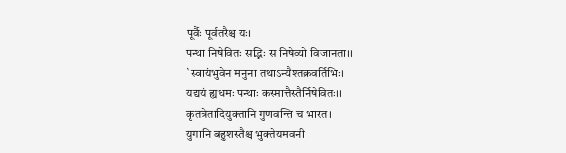पूर्वैः पूर्वतरैश्च यः।
पन्था निषेवितः सद्भिः स निषेव्यो विजानता।।
`स्वायंभुवेन मनुना तथाऽन्यैश्तक्रवर्तिभिः।
यद्ययं ह्यधमः पन्थाः कस्मात्तैस्तैर्निषेवितः।।
कृतत्रेतादियुक्तानि गुणवन्ति च भारत।
युगानि बहुशस्तैश्च भुक्तेयमवनी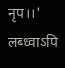नृप।।'
लब्ध्वाऽपि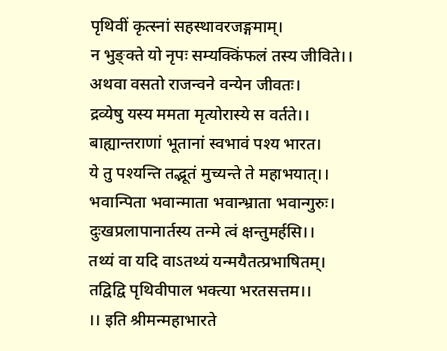पृथिवीं कृत्स्नां सहस्थावरजङ्गमाम्।
न भुङ्क्ते यो नृपः सम्यक्किंफलं तस्य जीविते।।
अथवा वसतो राजन्वने वन्येन जीवतः।
द्रव्येषु यस्य ममता मृत्योरास्ये स वर्तते।।
बाह्यान्तराणां भूतानां स्वभावं पश्य भारत।
ये तु पश्यन्ति तद्भूतं मुच्यन्ते ते महाभयात्।।
भवान्पिता भवान्माता भवान्भ्राता भवान्गुरुः।
दुःखप्रलापानार्तस्य तन्मे त्वं क्षन्तुमर्हसि।।
तथ्यं वा यदि वाऽतथ्यं यन्मयैतत्प्रभाषितम्।
तद्विद्वि पृथिवीपाल भक्त्या भरतसत्तम।।
।। इति श्रीमन्महाभारते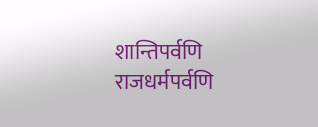शान्तिपर्वणि
राजधर्मपर्वणि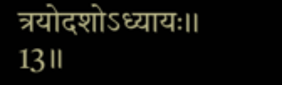त्रयोदशोऽध्यायः।। 13।।